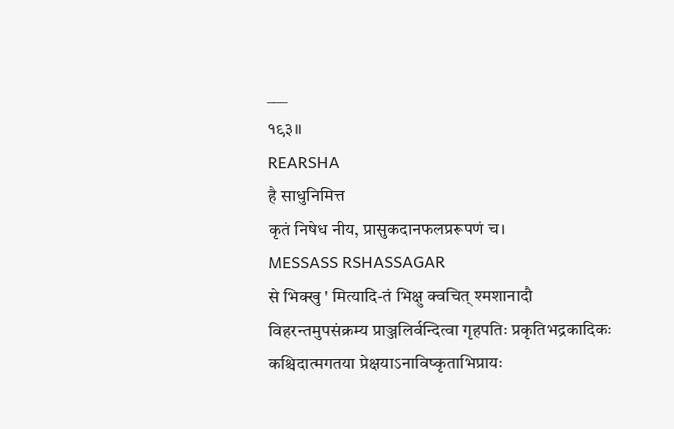___
१९३॥
REARSHA
है साधुनिमित्त
कृतं निषेध नीय, प्रासुकदानफलप्ररूपणं च।
MESSASS RSHASSAGAR
से भिक्खु ' मित्यादि-तं भिक्षु क्वचित् श्मशानादौ विहरन्तमुपसंक्रम्य प्राञ्जलिर्वन्दित्वा गृहपतिः प्रकृतिभद्रकादिकः कश्चिदात्मगतया प्रेक्षयाऽनाविष्कृताभिप्रायः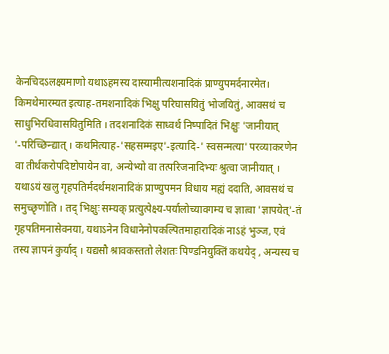केनचिदऽलक्ष्यमाणो यथाऽहमस्य दास्यामीत्यशनादिकं प्राण्युपमर्दनारमेत। किमथेमारम्यत इत्याह-तमशनादिकं भिक्षु परिघासयितुं भोजयितुं, आवसथं च साधुभिरधिवासयितुमिति । तदशनादिकं साध्वर्थ निष्पादितं भिक्षुः 'जानीयात् '-परिच्छिन्द्यात् । कथमित्याह-'सहसम्मइए'-इत्यादि-' स्वसन्मत्या' परव्याकरणेन वा तीर्थकरोपदिष्टोपायेन वा, अन्येभ्यो वा तत्परिजनादिभ्यः श्रुत्वा जानीयात् । यथाऽयं खलु गृहपतिर्मदर्थमशनादिकं प्राण्युपमन विधाय मह्यं ददाति, आवसथं च समुच्छृणोति । तद् भिक्षुः सम्यक् प्रत्युत्पेक्ष्य-पर्यालोच्यावगम्य च ज्ञात्वा 'ज्ञापयेत्'-तं गृहपतिमनासेवनया, यथाऽनेन विधानेनोपकल्पितमाहारादिकं नाऽहं भुञ्ज, एवं तस्य ज्ञापनं कुर्याद् । यद्यसौ श्रावकस्ततो लेशतः पिण्डनियुक्तिं कथयेद् , अन्यस्य च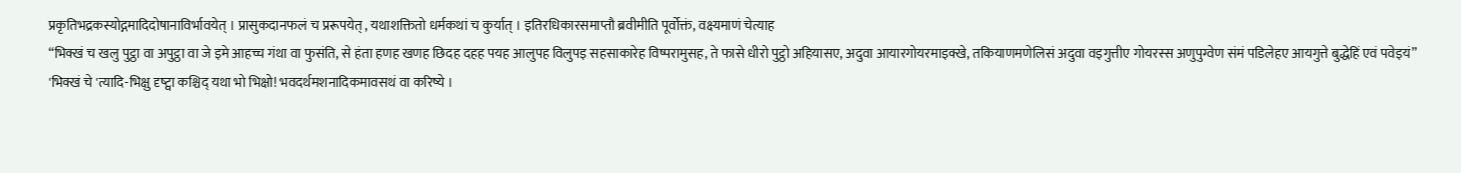प्रकृतिभद्रकस्योद्गमादिदोषानाविर्भावयेत् । प्रासुकदानफलं च प्ररूपयेत् , यथाशक्तितो धर्मकथां च कुर्यात् । इतिरधिकारसमाप्तौ ब्रवीमीति पूर्वोक्तं, वक्ष्यमाणं चेत्याह
“भिक्खं च खलु पुट्ठा वा अपुट्ठा वा जे इमे आहच्च गंथा वा फुसंति, से हंता हणह खणह छिदह दहह पयह आलुपह विलुपइ सहसाकारेह विष्परामुसह, ते फासे धीरो पुट्ठो अहियासए, अदुवा आयारगोयरमाइक्खे, तकियाणमणेलिसं अदुवा वइगुत्तीए गोयरस्स अणुपुग्वेण संमं पडिलेहए आयगुत्ते बुद्धेहिं एवं पवेइयं”
'भिक्खं चे 'त्यादि-भिक्षु दृष्ट्वा कश्चिद् यथा भो भिक्षो! भवदर्थमशनादिकमावसथं वा करिष्ये ।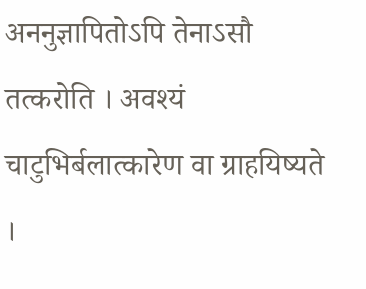अननुज्ञापितोऽपि तेनाऽसौ तत्करोति । अवश्यं चाटुभिर्बलात्कारेण वा ग्राहयिष्यते ।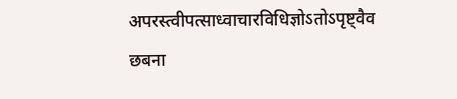अपरस्त्वीपत्साध्वाचारविधिज्ञोऽतोऽपृष्ट्वैव छबना